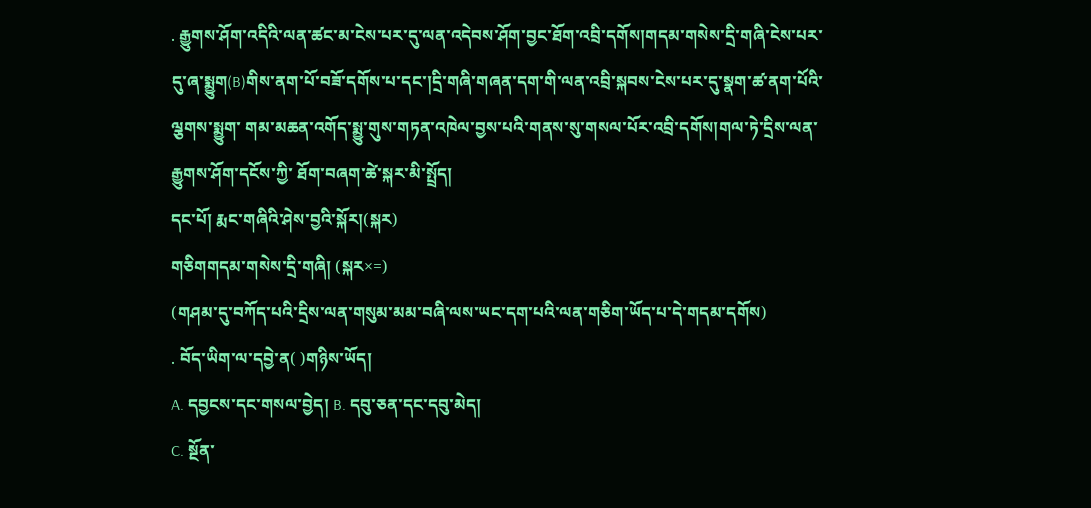. རྒྱུགས་ཤོག་འདིའི་ལན་ཚང་མ་ངེས་པར་དུ་ལན་འདེབས་ཤོག་བྱང་ཐོག་འབྲི་དགོས།གདམ་གསེས་དྲི་གཞི་ངེས་པར་དུ་ཞ་སྨྱུག(B)གིས་ནག་པོ་བཟོ་དགོས་པ་དང་།དྲི་གཞི་གཞན་དག་གི་ལན་འབྲི་སྐབས་ངེས་པར་དུ་སྣག་ཚ་ནག་པོའི་ལྕགས་སྨྱུག་ གམ་མཆན་འགོད་སྨྱུ་གུས་གཏན་འཁེལ་བྱས་པའི་གནས་སུ་གསལ་པོར་འབྲི་དགོས།གལ་ཏེ་དྲིས་ལན་རྒྱུགས་ཤོག་དངོས་ཀྱི་ ཐོག་བཞག་ཚེ་སྐར་མི་སྤྲོད།
དང་པོ། རྨང་གཞིའི་ཤེས་བྱའི་སྐོར།(སྐར)
གཅིགགདམ་གསེས་དྲི་གཞི། (སྐར×=)
(གཤམ་དུ་བཀོད་པའི་དྲིས་ལན་གསུམ་མམ་བཞི་ལས་ཡང་དག་པའི་ལན་གཅིག་ཡོད་པ་དེ་གདམ་དགོས)
. བོད་ཡིག་ལ་དབྱེ་ན( )གཉིས་ཡོད།
A. དབྱངས་དང་གསལ་བྱེད། B. དབུ་ཅན་དང་དབུ་མེད།
C. སྔོན་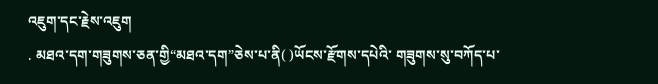འཇུག་དང་རྗེས་འཇུག
. མཐའ་དག་གཟུགས་ཅན་གྱི“མཐའ་དག”ཅེས་པ་ནི( )ཡོངས་རྫོགས་དཔེའི་ གཟུགས་སུ་བཀོད་པ་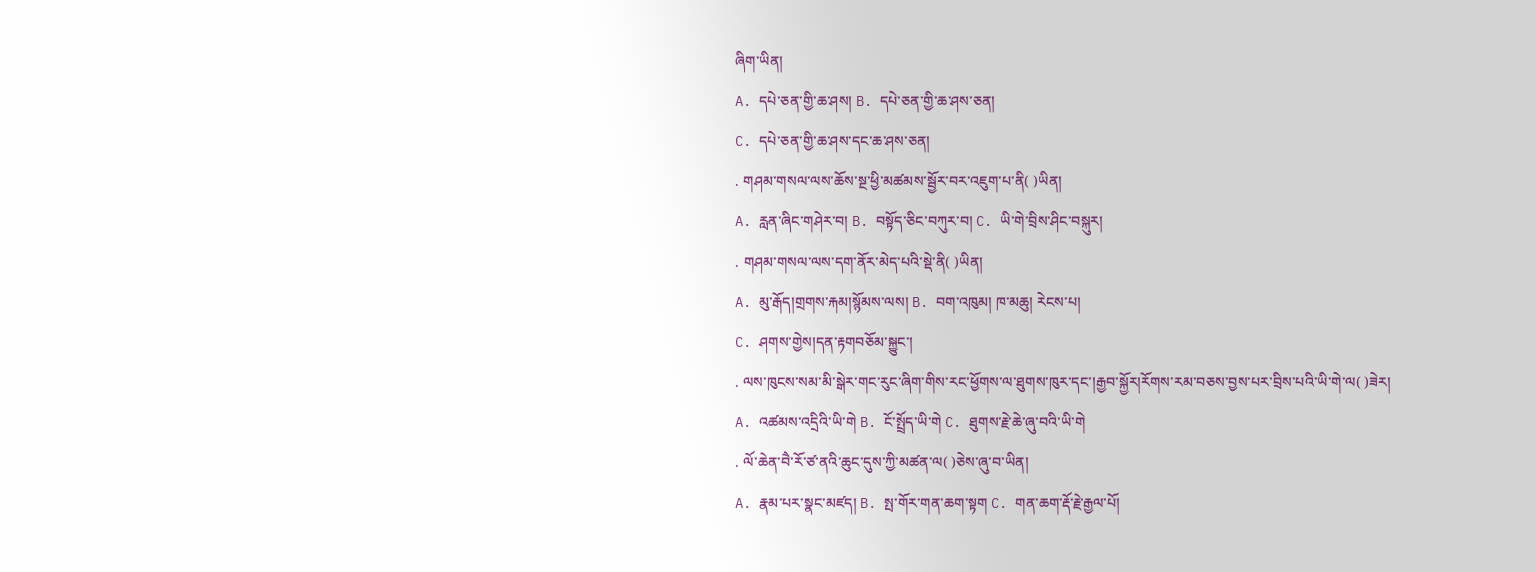ཞིག་ཡིན།
A. དཔེ་ཅན་གྱི་ཆ་ཤས། B. དཔེ་ཅན་གྱི་ཆ་ཤས་ཅན།
C. དཔེ་ཅན་གྱི་ཆ་ཤས་དང་ཆ་ཤས་ཅན།
. གཤམ་གསལ་ལས་ཆོས་སྔ་ཕྱི་མཚམས་སྦྱོར་བར་འཇུག་པ་ནི( )ཡིན།
A. རླན་ཞིང་གཤེར་བ། B. བསྟོད་ཅིང་བཀུར་བ། C. ཡི་གེ་བྲིས་ཤིང་བསྐུར།
. གཤམ་གསལ་ལས་དག་ནོར་མེད་པའི་སྡེ་ནི( )ཡིན།
A. མུ་རྒོད།གྲགས་རྐམ།སྙོམས་ལས། B. བག་འཁུམ། ཁ་མཆུ། རེངས་པ།
C. ཤགས་གྱེས།དན་རྟགབཅོམ་སྐྱུང་།
. ལས་ཁུངས་སམ་མི་སྒེར་གང་རུང་ཞིག་གིས་རང་ཕྱོགས་ལ་ཐུགས་ཁུར་དང་།རྒྱབ་སྐྱོར།རོགས་རམ་བཅས་བྱས་པར་བྲིས་པའི་ཡི་གེ་ལ( )ཟེར།
A. འཚམས་འདྲིའི་ཡི་གེ B. ངོ་སྤྲོད་ཡི་གེ C. ཐུགས་རྗེ་ཆེ་ཞུ་བའི་ཡི་གེ
. ལོ་ཆེན་བཻ་རོ་ཙ་ནའི་ཆུང་དུས་ཀྱི་མཚན་ལ( )ཅེས་ཞུ་བ་ཡིན།
A. རྣམ་པར་སྣང་མཛད། B. སྤ་གོར་གན་ཆག་སྟག C. གན་ཆག་རྡོ་རྗེ་རྒྱལ་པོ།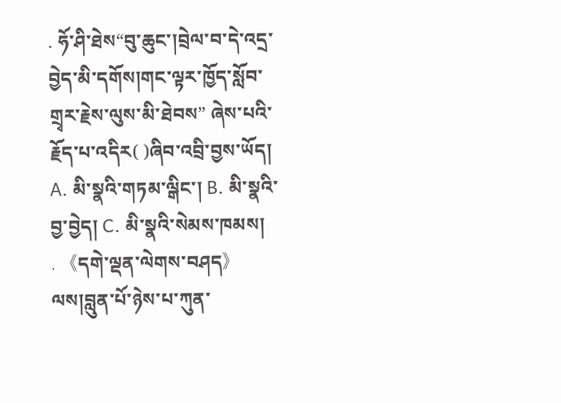. ཧོ་ཤི་ཐེས“བུ་ཆུང་།བྲེལ་བ་དེ་འདྲ་བྱེད་མི་དགོས།གང་ལྟར་ཁྱོད་སློབ་གྲྭར་རྗེས་ལུས་མི་ཐེབས” ཞེས་པའི་རྗོད་པ་འདིར( )ཞིབ་འབྲི་བྱས་ཡོད།
A. མི་སྣའི་གཏམ་ལྒིང་། B. མི་སྣའི་བྱ་བྱེད། C. མི་སྣའི་སེམས་ཁམས།
. 《དགེ་ལྡན་ལེགས་བཤད》ལས།བླུན་པོ་ཉེས་པ་ཀུན་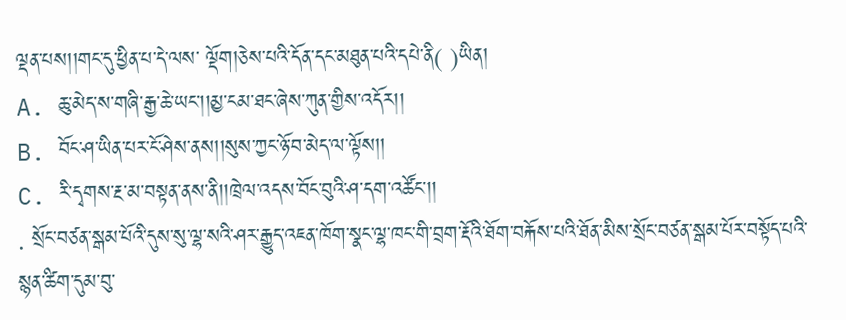ལྡན་པས།།གང་དུ་ཕྱིན་པ་དེ་ལས་ ལྡོག།ཅེས་པའི་དོན་དང་མཐུན་པའི་དཔེ་ནི( )ཡིན།
A. ཆུ་མེད་ས་གཞི་རྒྱ་ཆེ་ཡང་།།མྱ་ངམ་ཐང་ཞེས་ཀུན་གྱིས་འདོར།།
B. བོང་ཤ་ཡིན་པར་ངོ་ཤེས་ནས།།སུས་ཀྱང་ཉོ་བ་མེད་ལ་ལྟོས།།
C. རི་དྭགས་རྔ་མ་བསྟན་ནས་ནི།།ཁྲེལ་འདས་བོང་བུའི་ཤ་དག་འཚོང་།།
. སྲོང་བཙན་སྒམ་པོའི་དུས་སུ་ལྷ་སའི་ཤར་རྒྱུད་འཇན་ཁོག་སྣང་ལྷ་ཁང་གི་བྲག་རྡོའི་ཐོག་བརྐོས་པའི་ཐོན་མིས་སྲོང་བཙན་སྒམ་པོར་བསྟོད་པའི་སྙན་ཚིག་དུམ་བུ་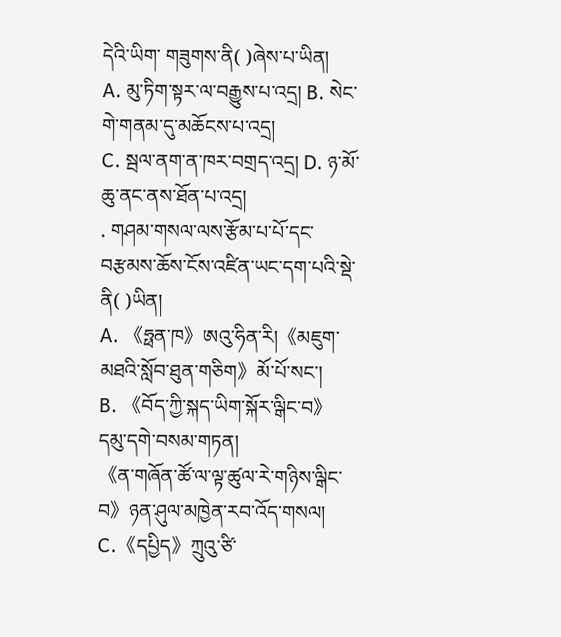དེའི་ཡིག་ གཟུགས་ནི( )ཞེས་པ་ཡིན།
A. མུ་ཏིག་སྟར་ལ་བརྒྱུས་པ་འདྲ། B. སེང་གེ་གནམ་དུ་མཆོངས་པ་འདྲ།
C. སྦལ་ནག་ན་ཁར་བགྲད་འདྲ། D. ཉ་མོ་ཆུ་ནང་ནས་ཐོན་པ་འདྲ།
. གཤམ་གསལ་ལས་རྩོམ་པ་པོ་དང་བརྩམས་ཆོས་ངོས་འཛིན་ཡང་དག་པའི་སྡེ་ནི( )ཡིན།
A. 《ཧྥན་ཁ》ཨའུ་ཧིན་རི།《མཇུག་མཐའི་སློབ་ཐུན་གཅིག》མོ་པོ་སང་།
B. 《བོད་ཀྱི་སྐད་ཡིག་སྐོར་ལྒིང་བ》དམུ་དགེ་བསམ་གཏན།
《ན་གཞོན་ཚོ་ལ་ལྟ་ཚུལ་རེ་གཉིས་ལྒིང་བ》ཉན་ཤུལ་མཁྱེན་རབ་འོད་གསལ།
C.《དཔྱིད》ཀྲུའུ་ཙི་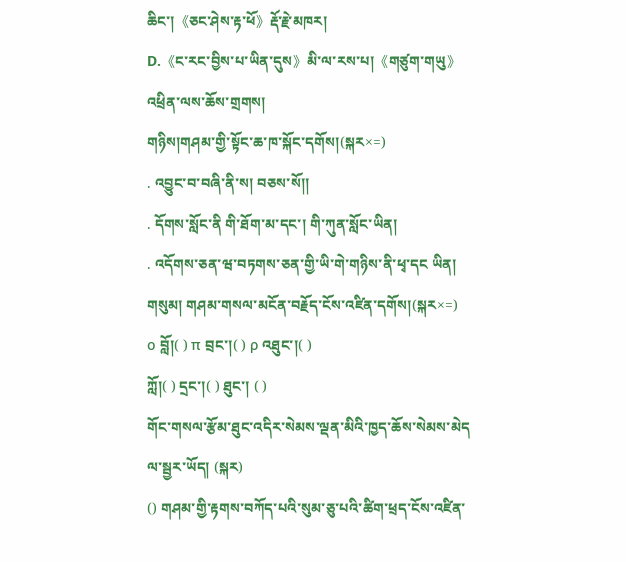ཆིང་།《ཅང་ཤེས་རྟ་ཕོ》རྡོ་རྗེ་མཁར།
D.《ང་རང་བྱིས་པ་ཡིན་དུས》མི་ལ་རས་པ།《གཙུག་གཡུ》འཕྲིན་ལས་ཆོས་གྲགས།
གཉིས།གཤམ་གྱི་སྟོང་ཆ་ཁ་སྐོང་དགོས།(སྐར×=)
. འབྱུང་བ་བཞི་ནི་ས། བཅས་སོ།།
. དོགས་སློང་ནི གི་ཐོག་མ་དང་། གི་ཀུན་སློང་ཡིན།
. འདོགས་ཅན་ཝ་བཏགས་ཅན་གྱི་ཡི་གེ་གཉིས་ནི་ཕྭ་དང ཡིན།
གསུམ། གཤམ་གསལ་མངོན་བརྗོད་ངོས་འཛིན་དགོས།(སྐར×=)
ο བློ།( ) π བྲང་།( ) ρ འཐུང་།( )
ཀློ།( ) དྲང་།( ) ཐུང་། ( )
གོང་གསལ་རྩོམ་ཐུང་འདིར་སེམས་ལྡན་མིའི་ཁྱད་ཆོས་སེམས་མེད
ལ་སྦྱར་ཡོད། (སྐར)
() གཤམ་གྱི་རྟགས་བཀོད་པའི་སུམ་ཅུ་པའི་ཚིག་ཕྲད་ངོས་འཛིན་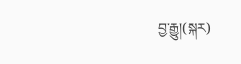བྱ་རྒྱུ།(སྐར)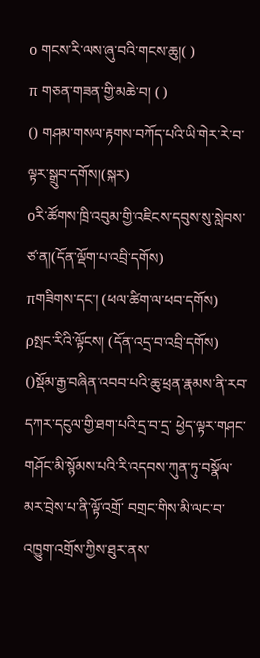ο གངས་རི་ལས་ཞུ་བའི་གངས་ཆུ།( )
π གཅན་གཟན་གྱི་མཆེ་བ། ( )
() གཤམ་གསལ་རྟགས་བཀོད་པའི་ཡི་གེར་རེ་བ་ལྟར་སྒྲུབ་དགོས།(སྐར)
οརི་ཚོགས་ཁྲི་འབུམ་གྱི་འཇིངས་དབུས་སུ་སླེབས་ཙ་ན།(དོན་ལྡོག་པ་འབྲི་དགོས)
πགཟིགས་དང་། (ཕལ་ཚིག་ལ་ཕབ་དགོས)
ρསྤང་རིའི་ལྟོངས། (དོན་འདྲ་བ་འབྲི་དགོས)
()སྡོམ་རྒྱ་བཞིན་འབབ་པའི་ཆུ་ཕྲན་རྣམས་ནི་རབ་དཀར་དངུལ་གྱི་ཐག་པའི་དྲ་བ་དྲ་ ཕྱེད་ལྟར་གཤང་གཤོང་མི་སྙོམས་པའི་རི་འདབས་ཀུན་ཏུ་བསྣོལ་མར་བྲེས་པ་ནི་ལྟོ་འགྲོ་ བགྲང་གིས་མི་ལང་བ་འཁྱུག་འགྲོས་ཀྱིས་ཐུར་ནས་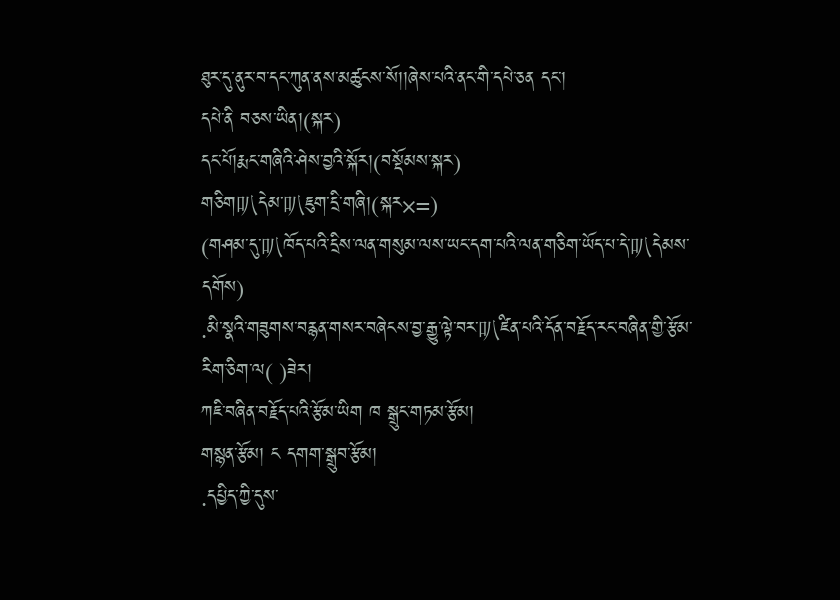ཐུར་དུ་ནུར་བ་དང་ཀུན་ནས་མཚུངས་སོ།།ཞེས་པའི་ནང་གི་དཔེ་ཅན དང་།
དཔེ་ནི བཅས་ཡིན།(སྐར)
དང་པོ།རྨང་གཞིའི་ཤེས་བྱའི་སྐོར།(བསྡོམས་སྐར)
གཅིག叭དེམ་叭ཇུག་དྲི་གཞི།(སྐར×=)
(གཤམ་དུ་叭ཁོད་པའི་དྲིས་ལན་གསུམ་ལས་ཡང་དག་པའི་ལན་གཅིག་ཡོད་པ་དེ་叭དེམས་དགོས)
.མི་སྣའི་གཟུགས་བརྙན་གསར་བཞེངས་བྱ་རྒྱུ་ལྟེ་བར་叭ཛིན་པའི་དོན་བརྗོད་རང་བཞིན་གྱི་རྩོམ་རིག་ཅིག་ལ( )ཟེར།
ཀཇི་བཞིན་བརྗོད་པའི་རྩོམ་ཡིག ཁ སྒྲུང་གཏམ་རྩོམ།
གསྙན་རྩོམ། ང དགག་སྒྲུབ་རྩོམ།
.དཔྱིད་ཀྱི་དུས་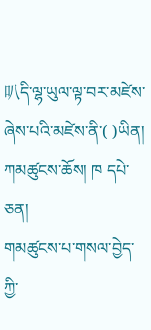叭དི་ལྷ་ཡུལ་ལྟ་བར་མཛེས་ཞེས་པའི་མཛེས་ནི་( )ཡིན།
ཀམཚུངས་ཆོས། ཁ དཔེ་ཅན།
གམཚུངས་པ་གསལ་བྱེད་ཀྱི་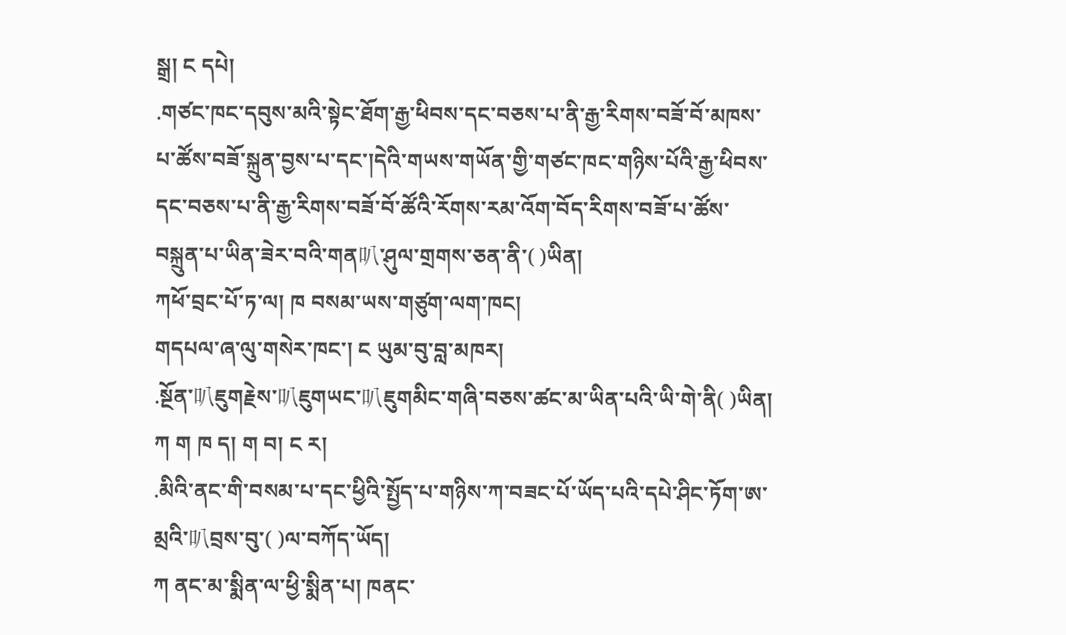སྒྲ། ང དཔེ།
.གཙང་ཁང་དབུས་མའི་སྟེང་ཐོག་རྒྱ་ཕིབས་དང་བཅས་པ་ནི་རྒྱ་རིགས་བཟོ་བོ་མཁས་པ་ཚོས་བཟོ་སྐྲུན་བྱས་པ་དང་།དེའི་གཡས་གཡོན་གྱི་གཙང་ཁང་གཉིས་པོའི་རྒྱ་ཕིབས་དང་བཅས་པ་ནི་རྒྱ་རིགས་བཟོ་བོ་ཚོའི་རོགས་རམ་འོག་བོད་རིགས་བཟོ་པ་ཚོས་བསྐྲུན་པ་ཡིན་ཟེར་བའི་གན叭་ཤུལ་གྲགས་ཅན་ནི་( )ཡིན།
ཀཕོ་བྲང་པོ་ཏ་ལ། ཁ བསམ་ཡས་གཙུག་ལག་ཁང།
གདཔལ་ཞ་ལུ་གསེར་ཁང་། ང ཡུམ་བུ་བླ་མཁར།
.སྔོན་叭ཇུགརྗེས་叭ཇུགཡང་叭ཇུགམིང་གཞི་བཅས་ཚང་མ་ཡིན་པའི་ཡི་གེ་ནི( )ཡིན།
ཀ ག ཁ ད། ག བ། ང ར།
.མིའི་ནང་གི་བསམ་པ་དང་ཕྱིའི་སྤྱོད་པ་གཉིས་ཀ་བཟང་པོ་ཡོད་པའི་དཔེ་ཤིང་ཏོག་ཨ་ མྲའི་叭བྲས་བུ་( )ལ་བཀོད་ཡོད།
ཀ ནང་མ་སྨིན་ལ་ཕྱི་སྨིན་པ། ཁནང་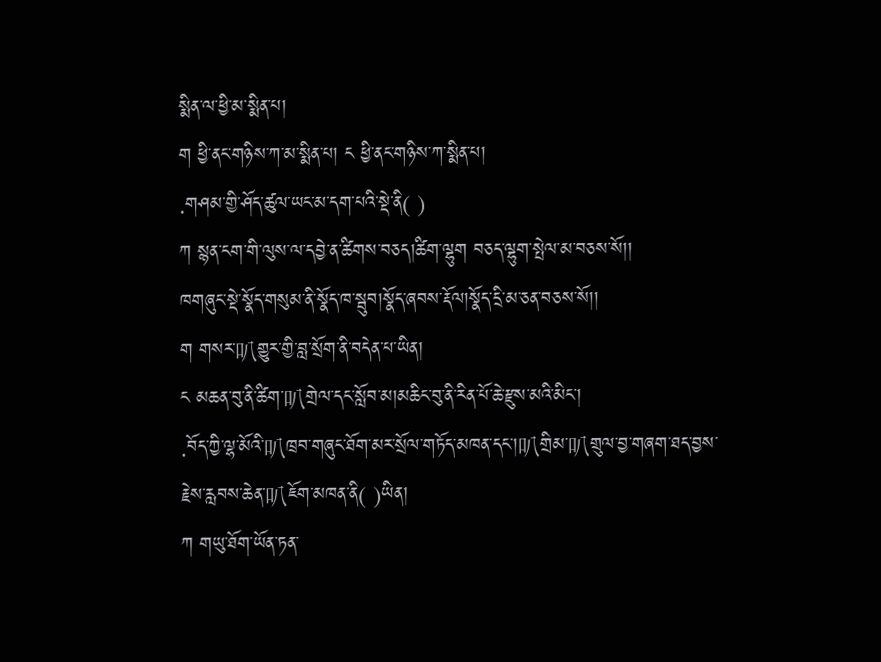སྨིན་ལ་ཕྱི་མ་སྨིན་པ།
ག ཕྱི་ནང་གཉིས་ཀ་མ་སྨིན་པ། ང ཕྱི་ནང་གཉིས་ཀ་སྨིན་པ།
.གཤམ་གྱི་ཤོད་ཚུལ་ཡང་མ་དག་པའི་སྡེ་ནི( )
ཀ སྙན་ངག་གི་ལུས་ལ་དབྱེ་ན་ཚིགས་བཅད།ཚིག་ལྷུག བཅད་ལྷུག་སྤེལ་མ་བཅས་སོ།།
ཁགཞུང་སྡེ་སྣོད་གསུམ་ནི་སྣོད་ཁ་སྦུབ།སྣོད་ཞབས་རྡོལ།སྣོད་དྲི་མ་ཅན་བཅས་སོ།།
ག གསར་叭གྱུར་གྱི་བླ་སྲོག་ནི་བདེན་པ་ཡིན།
ང མཆན་བུ་ནི་ཚིག་叭གྲེལ་དང་སློབ་མ།མཆིང་བུ་ནི་རིན་པོ་ཆེ་རྫུས་མའི་མིང་།
.བོད་ཀྱི་ལྷ་མོའི་叭ཁྲབ་གཞུང་ཐོག་མར་སྲོལ་གཏོད་མཁན་དང་།叭གྲིམ་叭གྲུལ་བྱ་གཞག་ཐད་བྱས་རྗེས་རླབས་ཆེན་叭ཇོག་མཁན་ནི( )ཡིན།
ཀ གཡུ་ཐོག་ཡོན་ཏན་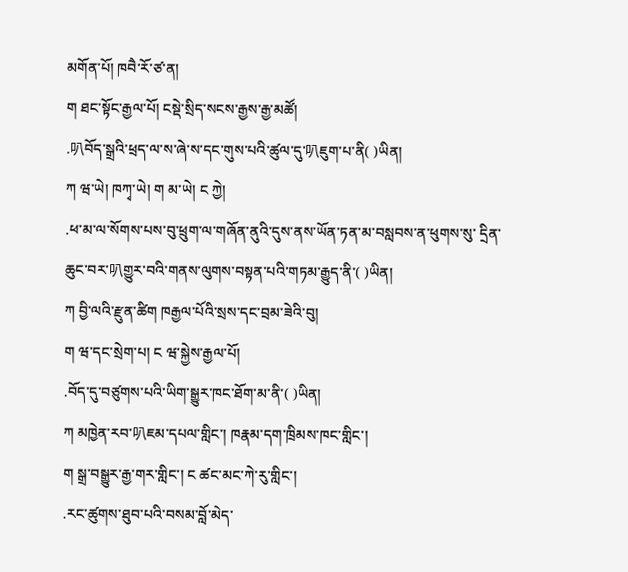མགོན་པོ། ཁབཻ་རོ་ཙ་ན།
ག ཐང་སྟོང་རྒྱལ་པོ། ངསྡེ་སྲིད་སངས་རྒྱས་རྒྱ་མཚོ།
.叭བོད་སྒྲའི་ཕྲད་ལ་ས་ཞེ་ས་དང་གུས་པའི་ཚུལ་དུ་叭ཇུག་པ་ནི( )ཡིན།
ཀ ཝ་ཡེ། ཁཀྭ་ཡེ། ག མ་ཡེ། ང ཀྱེ།
.ཕ་མ་ལ་སོགས་པས་བུ་ཕྲུག་ལ་གཞོན་ནུའི་དུས་ནས་ཡོན་ཏན་མ་བསླབས་ན་ཕུགས་སུ་ དྲིན་ཆུང་བར་叭གྱུར་བའི་གནས་ལུགས་བསྟན་པའི་གཏམ་རྒྱུད་ནི་( )ཡིན།
ཀ བྱི་ལའི་རྫུན་ཚིག ཁརྒྱལ་པོའི་སྲས་དང་བྲམ་ཟེའི་བུ།
ག ཝ་དང་སྲེག་པ། ང ཝ་སྐྱེས་རྒྱལ་པོ།
.བོད་དུ་བཙུགས་པའི་ཡིག་སྒྱུར་ཁང་ཐོག་མ་ནི་( )ཡིན།
ཀ མཁྱེན་རབ་叭ཇམ་དཔལ་གླིང་། ཁརྣམ་དག་ཁྲིམས་ཁང་གླིང་།
ག སྒྲ་བསྒྱུར་རྒྱ་གར་གླིང་། ང ཚང་མང་ཀེ་རུ་གླིང་།
.རང་ཚུགས་ཐུབ་པའི་བསམ་བློ་མེད་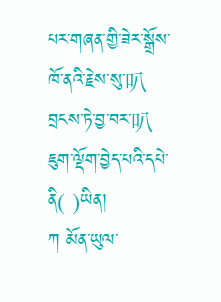པར་གཞན་གྱི་ཟེར་སྒྲོས་ཁོ་ནའི་རྗེས་སུ་叭བྲངས་ཏེ་བྱ་བར་叭ཇུག་ལྡོག་བྱེད་པའི་དཔེ་ནི( )ཡིན།
ཀ མོན་ཡུལ་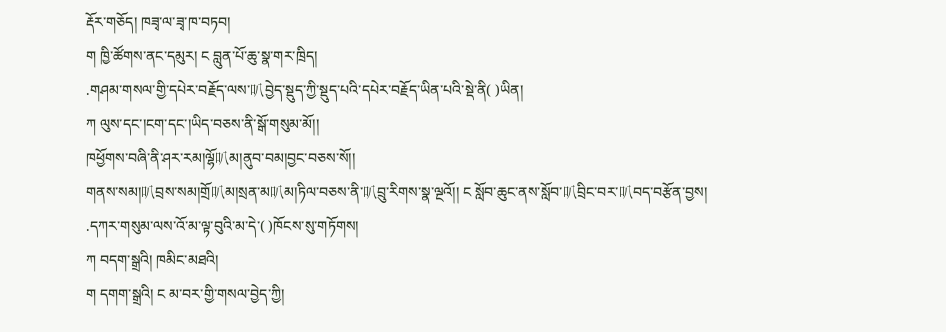རྡོར་གཅོད། ཁཟྭ་ལ་ཟྭ་ཁ་བཏབ།
ག ཁྱི་ཚོགས་ནང་དམུར། ང བླུན་པོ་ཆུ་སྣ་གར་ཁྲིད།
.གཤམ་གསལ་གྱི་དཔེར་བརྗོད་ལས་叭བྱེད་སྡུད་ཀྱི་སྡུད་པའི་དཔེར་བརྗོད་ཡིན་པའི་སྡེ་ནི( )ཡིན།
ཀ ལུས་དང་།ངག་དང་།ཡིད་བཅས་ནི་སྒོ་གསུམ་མོ།།
ཁཕྱོགས་བཞི་ནི་ཤར་རམ།ལྷོ叭མ།ནུབ་བམ།བྱང་བཅས་སོ།།
གནས་སམ།叭བྲས་སམ།གྲོ叭མ།སྲན་མ叭མ།ཏིལ་བཅས་ནི་叭བྲུ་རིགས་སྣ་ལྔའོ།། ང སློབ་ཆུང་ནས་སློབ་叭བྲིང་བར་叭བད་བརྩོན་བྱས།
.དཀར་གསུམ་ལས་འོ་མ་ལྟ་བུའི་མ་དེ་( )ཁོངས་སུ་གཏོགས།
ཀ བདག་སྒྲའི། ཁམིང་མཐའི།
ག དགག་སྒྲའི། ང མ་བར་གྱི་གསལ་བྱེད་ཀྱི།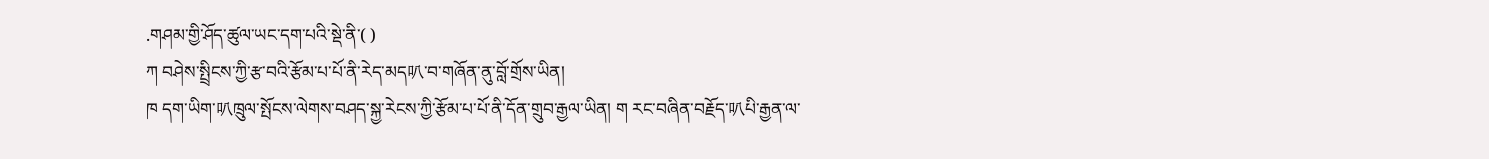.གཤམ་གྱི་ཤོད་ཚུལ་ཡང་དག་པའི་སྡེ་ནི་( )
ཀ བཤེས་སྤྲིངས་ཀྱི་རྩ་བའི་རྩོམ་པ་པོ་ནི་རེད་མད叭་བ་གཞོན་ནུ་བློ་གྲོས་ཡིན།
ཁ དག་ཡིག་叭ཁྲུལ་སྤོངས་ལེགས་བཤད་སྐྱ་རེངས་ཀྱི་རྩོམ་པ་པོ་ནི་དོན་གྲུབ་རྒྱལ་ཡིན། ག རང་བཞིན་བརྗོད་叭པི་རྒྱན་ལ་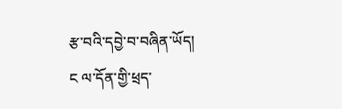རྩ་བའི་དབྱེ་བ་བཞིན་ཡོད།
ང ལ་དོན་གྱི་ཕྲད་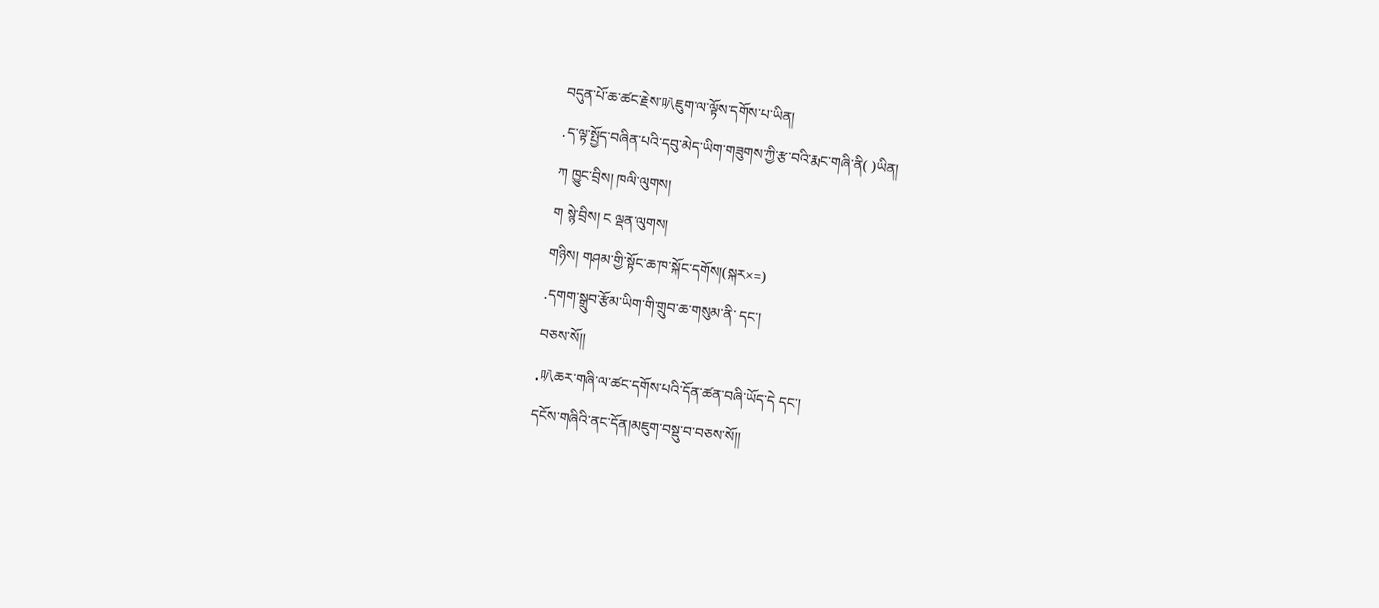བདུན་པོ་ཆ་ཚང་རྗེས་叭ཇུག་ལ་ལྟོས་དགོས་པ་ཡིན།
.ད་ལྟ་སྤྱོད་བཞིན་པའི་དབུ་མེད་ཡིག་གཟུགས་ཀྱི་རྩ་བའི་རྨང་གཞི་ནི( )ཡིན།
ཀ ཁྱུང་བྲིས། ཁལི་ལུགས།
ག སྙེ་བྲིས། ང ལྡན་ལུགས།
གཉིས། གཤམ་གྱི་སྟོང་ཆ་ཁ་སྐོང་དགོས།(སྐར×=)
.དགག་སྒྲུབ་རྩོམ་ཡིག་གི་གྲུབ་ཆ་གསུམ་ནི་ དང་།
བཅས་སོ།།
.叭ཆར་གཞི་ལ་ཚང་དགོས་པའི་དོན་ཚན་བཞི་ཡོད་དེ དང་།
དངོས་གཞིའི་ནང་དོན།མཇུག་བསྡུ་བ་བཅས་སོ།།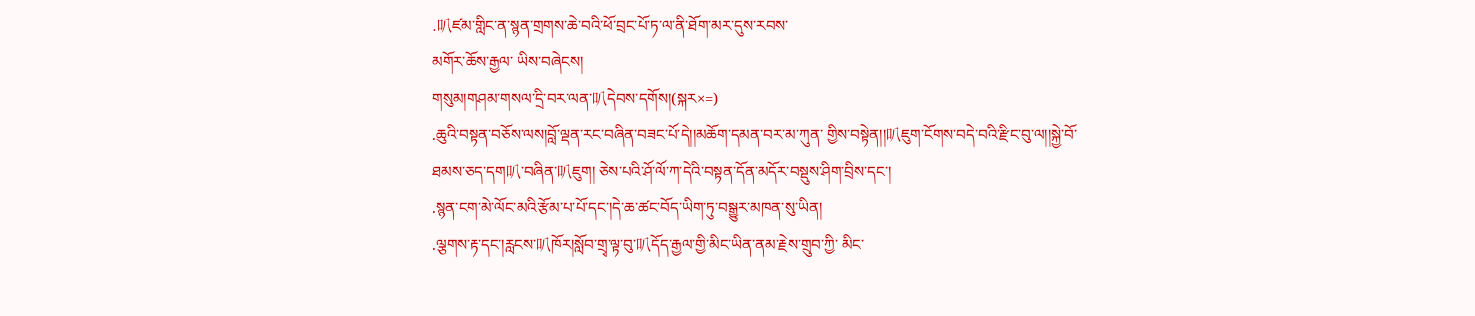.叭ཛམ་གླིང་ན་སྙན་གྲགས་ཆེ་བའི་ཕོ་བྲང་པོ་ཏ་ལ་ནི་ཐོག་མར་དུས་རབས་
མགོར་ཆོས་རྒྱལ་ ཡིས་བཞེངས།
གསུམ།གཤམ་གསལ་དྲི་བར་ལན་叭དེབས་དགོས།(སྐར×=)
.ཆུའི་བསྟན་བཅོས་ལས།བློ་ལྡན་རང་བཞིན་བཟང་པོ་དེ།།མཆོག་དམན་བར་མ་ཀུན་ གྱིས་བསྟེན།།叭ཇུག་ངོགས་བདེ་བའི་རྫིང་བུ་ལ།།སྐྱེ་བོ་ཐམས་ཅད་དག叭་བཞིན་叭ཇུག། ཅེས་པའི་ཤོ་ལོ་ཀ་དེའི་བསྟན་དོན་མདོར་བསྡུས་ཤིག་བྲིས་དང་།
.སྙན་ངག་མེ་ལོང་མའི་རྩོམ་པ་པོ་དང་།དེ་ཆ་ཚང་བོད་ཡིག་ཏུ་བསྒྱུར་མཁན་སུ་ཡིན།
.ལྕགས་རྟ་དང་།རླངས་叭ཁོར།སློབ་གྲྭ་ལྟ་བུ་叭དོད་རྒྱལ་གྱི་མིང་ཡིན་ནམ་རྗེས་གྲུབ་ཀྱི་ མིང་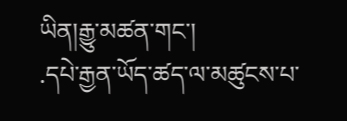ཡིན།རྒྱུ་མཚན་གང་།
.དཔེ་རྒྱན་ཡོད་ཚད་ལ་མཚུངས་པ་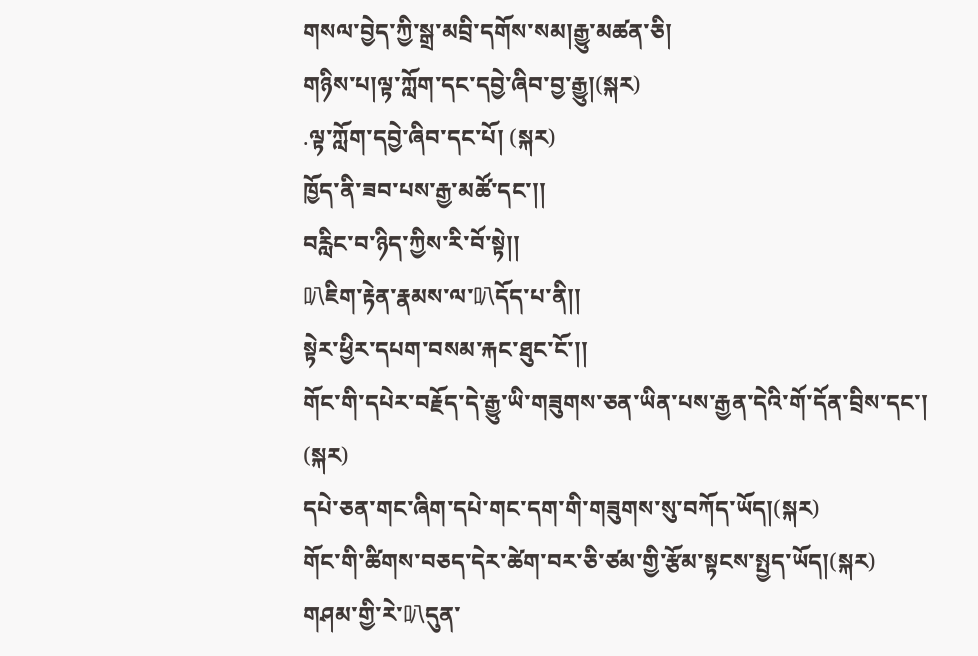གསལ་བྱེད་ཀྱི་སྒྲ་མབྲི་དགོས་སམ།རྒྱུ་མཚན་ཅི།
གཉིས་པ།ལྟ་ཀློག་དང་དབྱེ་ཞིབ་བྱ་རྒྱུ།(སྐར)
.ལྟ་ཀློག་དབྱེ་ཞིབ་དང་པོ། (སྐར)
ཁྱོད་ནི་ཟབ་པས་རྒྱ་མཚོ་དང་།།
བརླིང་བ་ཉིད་ཀྱིས་རི་བོ་སྟེ།།
叭ཇིག་རྟེན་རྣམས་ལ་叭དོད་པ་ནི།།
སྟེར་ཕྱིར་དཔག་བསམ་རྐང་ཐུང་ངོ་།།
གོང་གི་དཔེར་བརྗོད་དེ་རྒྱུ་ཡི་གཟུགས་ཅན་ཡིན་པས་རྒྱན་དེའི་གོ་དོན་བྲིས་དང་། (སྐར)
དཔེ་ཅན་གང་ཞིག་དཔེ་གང་དག་གི་གཟུགས་སུ་བཀོད་ཡོད།(སྐར)
གོང་གི་ཚིགས་བཅད་དེར་ཚེག་བར་ཅི་ཙམ་གྱི་རྩོམ་སྟངས་སྤྱད་ཡོད།(སྐར)
གཤམ་གྱི་རེ་叭དུན་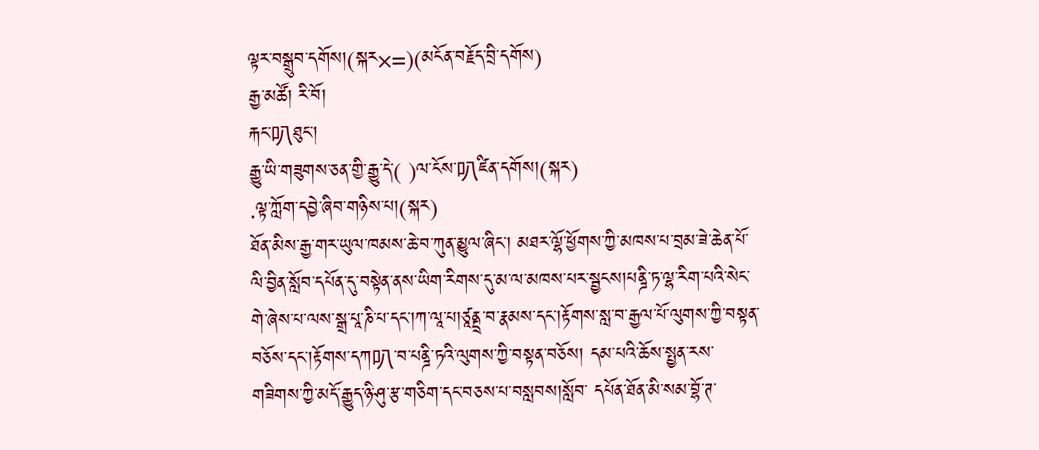ལྟར་བསྒྲུབ་དགོས།(སྐར×=)(མངོན་བརྗོད་བྲི་དགོས)
རྒྱ་མཚོ། རི་བོ།
རྐང་叭ཐུང་།
རྒྱུ་ཡི་གཟུགས་ཅན་གྱི་རྒྱུ་དེ་( )ལ་ངོས་叭ཛིན་དགོས།(སྐར)
.ལྟ་ཀློག་དབྱེ་ཞིབ་གཉིས་པ།(སྐར)
ཐོན་མིས་རྒྱ་གར་ཡུལ་ཁམས་ཆེ་བ་ཀུན་མྱུལ་ཞིང་། མཐར་ལྷོ་ཕྱོགས་ཀྱི་མཁས་པ་བྲམ་ཟེ་ཆེན་པོ་ལི་བྱིན་སློབ་དཔོན་དུ་བསྟེན་ནས་ཡིག་རིགས་དུ་མ་ལ་མཁས་པར་སྦྱངས།པནྜི་ཏ་ལྷ་རིག་པའི་སེང་གེ་ཞེས་པ་ལས་སྒྲ་པཱ་ཎི་པ་དང་།ཀ་ལཱ་པ།ཙཱནྡྲ་བ་རྣམས་དང་།རྟོགས་སླ་བ་རྒྱལ་པོ་ལུགས་ཀྱི་བསྟན་བཅོས་དང་།རྟོགས་དཀ叭་བ་པནྜི་ཏའི་ལུགས་ཀྱི་བསྟན་བཅོས། དམ་པའི་ཆོས་སྤྱན་རས་གཟིགས་ཀྱི་མདོ་རྒྱུད་ཉི་ཤུ་རྩ་གཅིག་དང་བཅས་པ་བསླབས།སློབ་ དཔོན་ཐོན་མི་སམ་བྷོ་ཊ་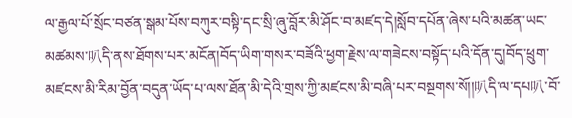ལ་རྒྱལ་པོ་སྲོང་བཙན་སྒམ་པོས་བཀུར་བསྟི་དང་སྲི་ཞུ་བློར་མི་ཤོང་བ་མཛད་དེ།སློབ་དཔོན་ཞེས་པའི་མཚན་ཡང་མཚམས་叭དི་ནས་ཐོགས་པར་མངོན།བོད་ཡིག་གསར་བཟོའི་ཕྱག་རྗེས་ལ་གཟེངས་བསྟོད་པའི་དོན་དུ།བོད་ཕྲུག་མཛངས་མི་རིམ་བྱོན་བདུན་ཡོད་པ་ལས་ཐོན་མི་དེའི་གྲས་ཀྱི་མཛངས་མི་བཞི་པར་བསྔགས་སོ།།叭དི་ལ་དཔ叭་བོ་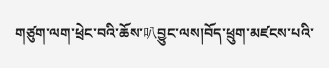གཙུག་ལག་ཕྲེང་བའི་ཆོས་叭བྱུང་ལས།བོད་ཕྲུག་མཛངས་པའི་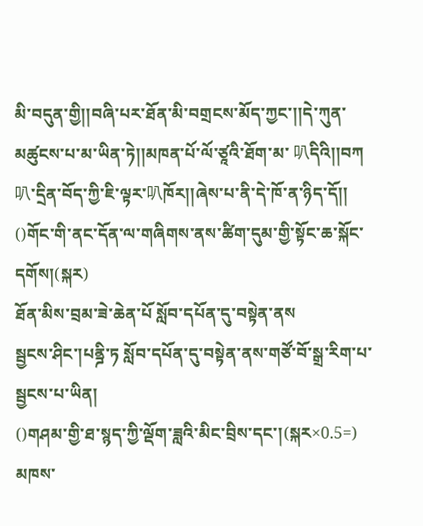མི་བདུན་གྱི།།བཞི་པར་ཐོན་མི་བགྲངས་མོད་ཀྱང་།།དེ་ཀུན་མཚུངས་པ་མ་ཡིན་ཏེ།།མཁན་པོ་ལོ་ཙཱའི་ཐོག་མ་ 叭དིའི།།བཀ叭་དྲིན་བོད་ཀྱི་ཇི་ལྟར་叭ཁོར།།ཞེས་པ་ནི་དེ་ཁོ་ན་ཉིད་དོ།།
()གོང་གི་ནང་དོན་ལ་གཞིགས་ནས་ཚིག་དུམ་གྱི་སྟོང་ཆ་སྐོང་དགོས།(སྐར)
ཐོན་མིས་བྲམ་ཟེ་ཆེན་པོ སློབ་དཔོན་དུ་བསྟེན་ནས
སྦྱངས་ཤིང་།པནྜི་ཏ སློབ་དཔོན་དུ་བསྟེན་ནས་གཙོ་བོ་སྒྲ་རིག་པ་ སྦྱངས་པ་ཡིན།
()གཤམ་གྱི་ཐ་སྙད་ཀྱི་ལྡོག་ཟླའི་མིང་བྲིས་དང་།(སྐར×0.5=)
མཁས་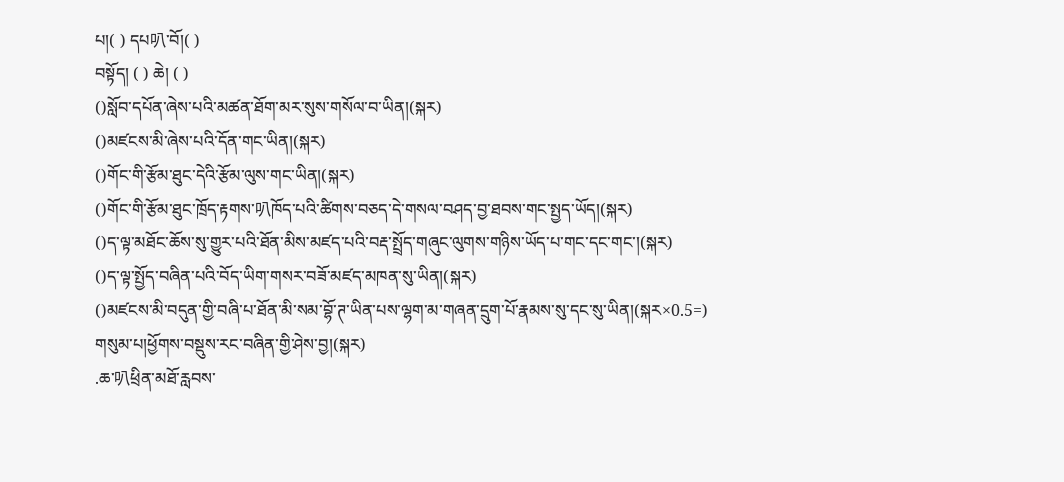པ།( ) དཔ叭་བོ།( )
བསྟོད། ( ) ཆེ། ( )
()སློབ་དཔོན་ཞེས་པའི་མཚན་ཐོག་མར་སུས་གསོལ་བ་ཡིན།(སྐར)
()མཛངས་མི་ཞེས་པའི་དོན་གང་ཡིན།(སྐར)
()གོང་གི་རྩོམ་ཐུང་དེའི་རྩོམ་ལུས་གང་ཡིན།(སྐར)
()གོང་གི་རྩོམ་ཐུང་ཁྲོད་རྟགས་叭ཁོད་པའི་ཚིགས་བཅད་དེ་གསལ་བཤད་བྱ་ཐབས་གང་སྤྱད་ཡོད།(སྐར)
()ད་ལྟ་མཐོང་ཆོས་སུ་གྱུར་པའི་ཐོན་མིས་མཛད་པའི་བརྡ་སྤྲོད་གཞུང་ལུགས་གཉིས་ཡོད་པ་གང་དང་གང་།(སྐར)
()ད་ལྟ་སྤྱོད་བཞིན་པའི་བོད་ཡིག་གསར་བཟོ་མཛད་མཁན་སུ་ཡིན།(སྐར)
()མཛངས་མི་བདུན་གྱི་བཞི་པ་ཐོན་མི་སམ་བྷོ་ཊ་ཡིན་པས་ལྷག་མ་གཞན་དྲུག་པོ་རྣམས་སུ་དང་སུ་ཡིན།(སྐར×0.5=)
གསུམ་པ།ཕྱོགས་བསྡུས་རང་བཞིན་གྱི་ཤེས་བྱ།(སྐར)
.ཆ་叭ཕྲིན་མཐོ་རླབས་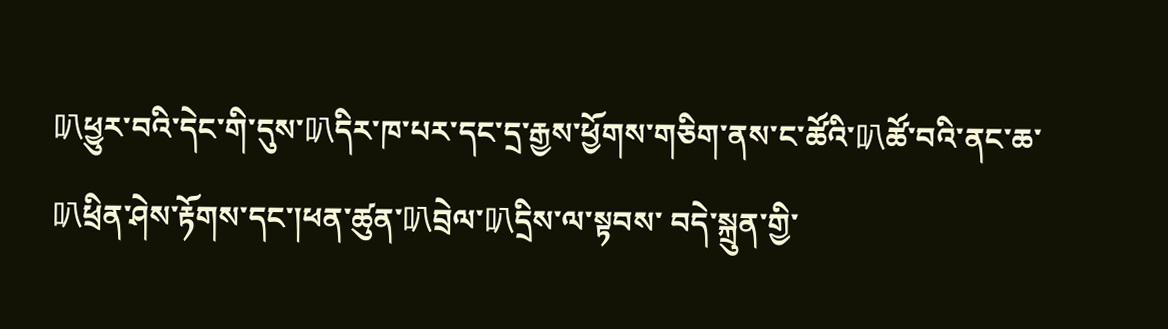叭ཕྱུར་བའི་དེང་གི་དུས་叭དིར་ཁ་པར་དང་དྲ་རྒྱས་ཕྱོགས་གཅིག་ནས་ང་ཚོའི་叭ཚོ་བའི་ནང་ཆ་叭ཕྲིན་ཤེས་རྟོགས་དང་།ཕན་ཚུན་叭བྲེལ་叭དྲིས་ལ་སྟབས་ བདེ་སྐྲུན་གྱི་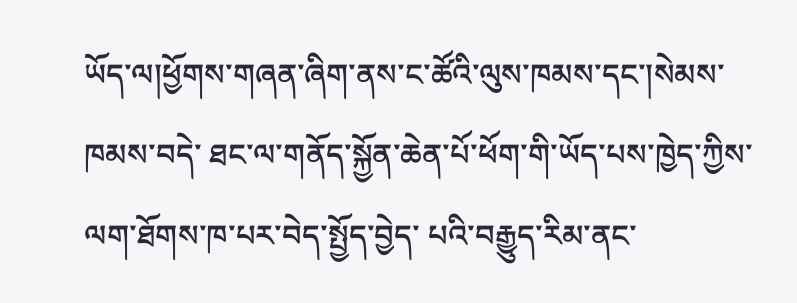ཡོད་ལ།ཕྱོགས་གཞན་ཞིག་ནས་ང་ཚོའི་ལུས་ཁམས་དང་།སེམས་ཁམས་བདེ་ ཐང་ལ་གནོད་སྐྱོན་ཆེན་པོ་ཕོག་གི་ཡོད་པས་ཁྱེད་ཀྱིས་ལག་ཐོགས་ཁ་པར་བེད་སྤྱོད་བྱེད་ པའི་བརྒྱུད་རིམ་ནང་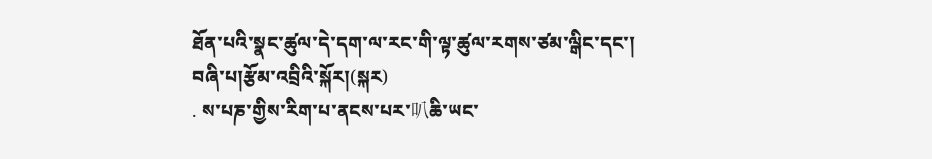ཐོན་པའི་སྣང་ཚུལ་དེ་དག་ལ་རང་གི་ལྟ་ཚུལ་རགས་ཙམ་ལྒིང་དང་།
བཞི་པ།རྩོམ་འབྲིའི་སྐོར།(སྐར)
. ས་པཎ་གྱིས་རིག་པ་ནངས་པར་叭ཆི་ཡང་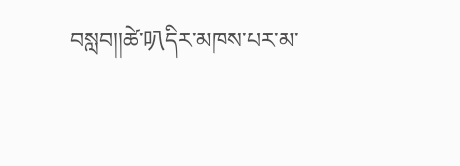བསླབ།།ཚེ་叭དིར་མཁས་པར་མ་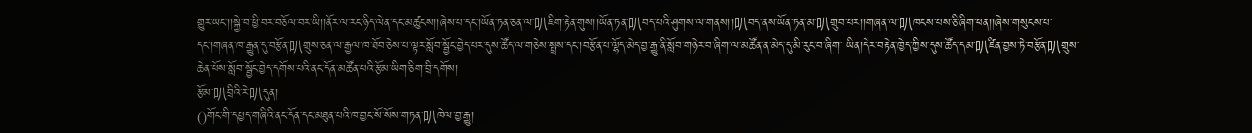གྱུར་ཡང་།།སྐྱེ་བ་ཕྱི་བར་བཅོལ་བར་ཡི།།ནོར་ལ་རང་ཉིད་ལེན་དང་མཚུངས།།ཞེས་པ་དང་།ཡོན་ཏན་ཅན་ལ་叭ཇིག་རྟེན་གུས།།ཡོན་ཏན་叭བད་པའི་ཤུགས་ལ་གནས།།叭བད་ནས་ཡོན་ཏན་མ་叭གྲུབ་པར།།གཞན་ལ་叭ཁངས་པས་ཅི་ཞིག་ཕན།།ཞེས་གསུངས་པ་དང་།གཞན་ཁ་རྒྱུན་དུ་བརྩོན་叭གྲུས་ཅན་ལ་རྒྱལ་ཁ་ཐོབ་ཅེས་པ་ལྟར་སློབ་སྦྱོང་བྱེད་པར་དུས་ཚོད་ལ་གཅེས་སྤྲས་དང་།བརྩོན་པ་ལྷོད་མེད་བྱ་རྒྱུ་ནི་སློབ་གཉེར་བ་ཞིག་ལ་མཚོན་ན་མེད་དུ་མི་རུང་བ་ཞིག་ ཡིན།དེར་བརྟེན་ཁྱེད་ཀྱིས་དུས་ཚོད་དམ་叭ཛིན་བྱས་ཏེ་བརྩོན་叭གྲུས་ཆེན་པོས་སློབ་སྦྱོང་བྱེད་དགོས་པའི་ནང་དོན་མཚོན་པའི་རྩོམ་ཡིག་ཅིག་བྲི་དགོས།
རྩོམ་叭བྲིའི་རེ་叭དུན།
()གོང་གི་དཔྱད་གཞིའི་ནང་དོན་དང་མཐུན་པའི་ཁ་བྱང་སོ་སོས་གཏན་叭ཁེལ་བྱ་རྒྱུ།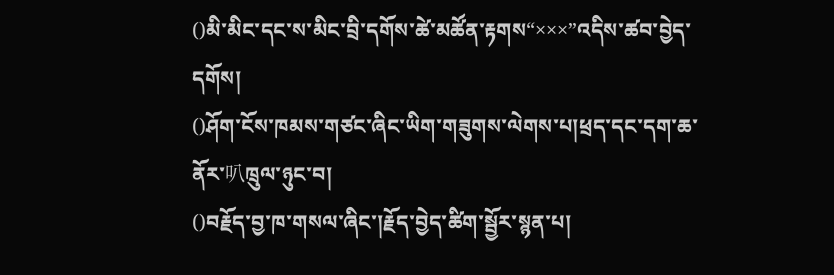()མི་མིང་དང་ས་མིང་བྲི་དགོས་ཚེ་མཚོན་རྟགས“×××”འདིས་ཚབ་བྱེད་དགོས།
()ཤོག་ངོས་ཁམས་གཙང་ཞིང་ཡིག་གཟུགས་ལེགས་པ།ཕྲད་དང་དག་ཆ་ནོར་叭ཁྲུལ་ཉུང་བ།
()བརྗོད་བྱ་ཁ་གསལ་ཞིང་།རྗོད་བྱེད་ཚིག་སྦྱོར་སྙན་པ།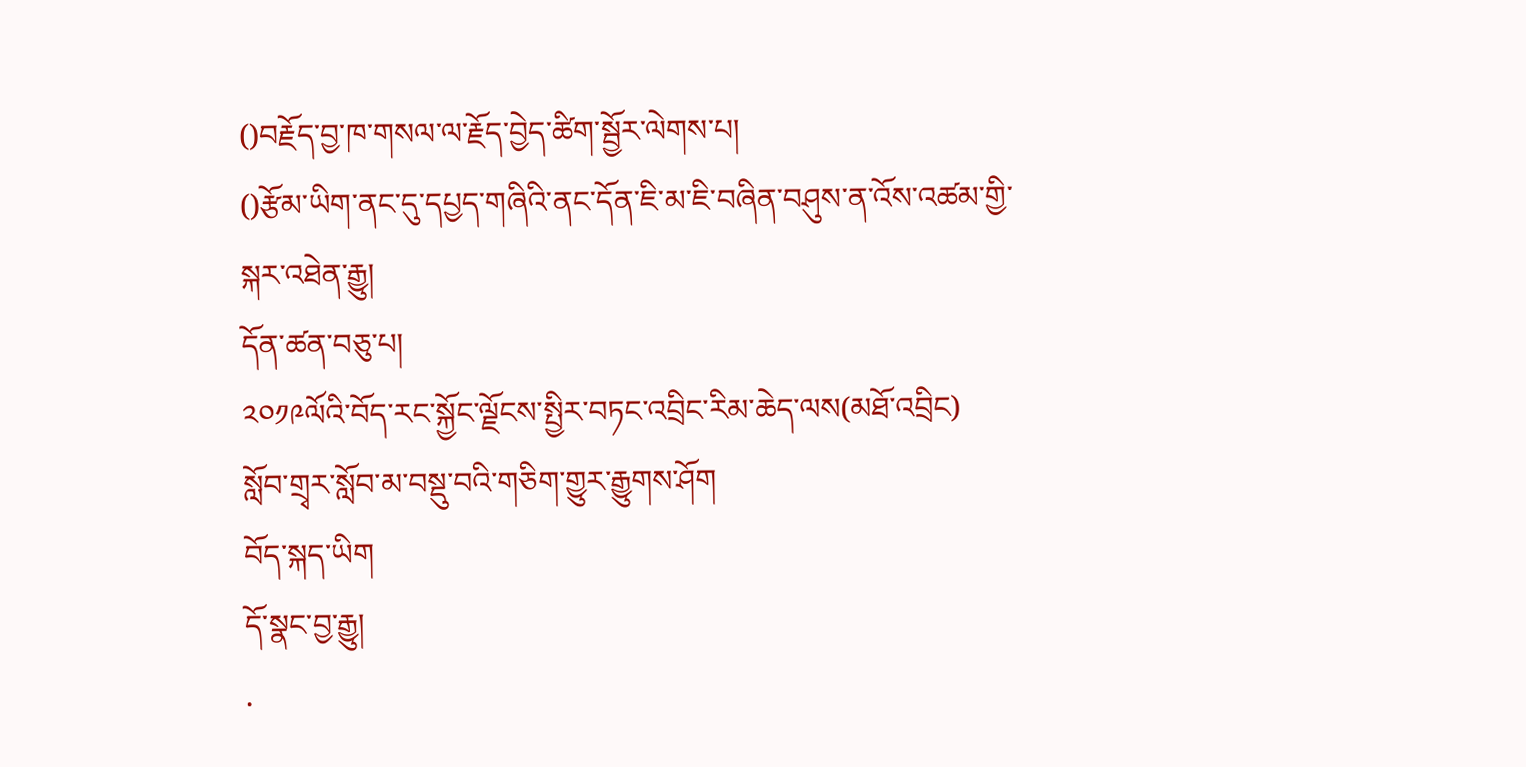()བརྗོད་བྱ་ཁ་གསལ་ལ་རྗོད་བྱེད་ཚིག་སྦྱོར་ལེགས་པ།
()རྩོམ་ཡིག་ནང་དུ་དཔྱད་གཞིའི་ནང་དོན་ཇི་མ་ཇི་བཞིན་བཤུས་ན་འོས་འཚམ་གྱི་
སྐར་འཐེན་རྒྱུ།
དོན་ཚན་བཅུ་པ།
༢༠༡༩ལོའི་བོད་རང་སྐྱོང་ལྗོངས་སྤྱིར་བཏང་འབྲིང་རིམ་ཆེད་ལས(མཐོ་འབྲིང)
སློབ་གྲྭར་སློབ་མ་བསྡུ་བའི་གཅིག་གྱུར་རྒྱུགས་ཤོག
བོད་སྐད་ཡིག
དོ་སྣང་བྱ་རྒྱུ།
.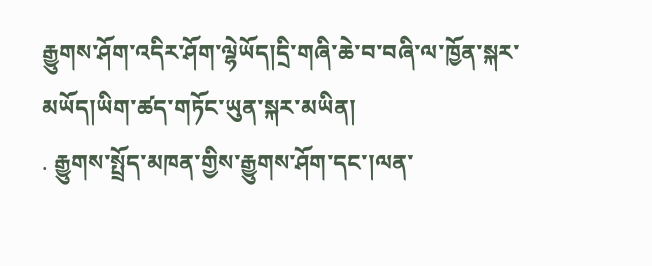རྒྱུགས་ཤོག་འདིར་ཤོག་ལྷེཡོད།དྲི་གཞི་ཆེ་བ་བཞི་ལ་ཁྱོན་སྐར་མཡོད།ཡིག་ཚད་གཏོང་ཡུན་སྐར་མཡིན།
. རྒྱུགས་སྤྲོད་མཁན་གྱིས་རྒྱུགས་ཤོག་དང་།ལན་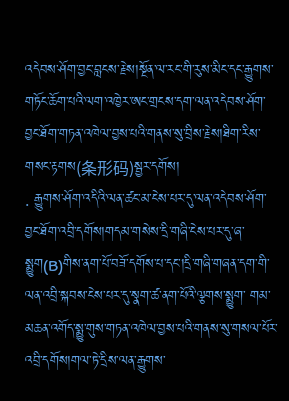འདེབས་ཤོག་བྱང་བླངས་རྗེས།སྔོན་ལ་རང་གི་རུས་མིང་དང་རྒྱུགས་ གཏོང་ཆོག་པའི་ལག་འཁྱེར་ཨང་གྲངས་དག་ལན་འདེབས་ཤོག་བྱང་ཐོག་གཏན་འཁེལ་བྱས་པའི་གནས་སུ་བྲིས་རྗེས།ཐིག་རིས་གསང་རྟགས(条形码)སྦྱར་དགོས།
. རྒྱུགས་ཤོག་འདིའི་ལན་ཚང་མ་ངེས་པར་དུ་ལན་འདེབས་ཤོག་བྱང་ཐོག་འབྲི་དགོས།གདམ་གསེས་དྲི་གཞི་ངེས་པར་དུ་ཞ་སྨྱུག(B)གིས་ནག་པོ་བཟོ་དགོས་པ་དང་།དྲི་གཞི་གཞན་དག་གི་ལན་འབྲི་སྐབས་ངེས་པར་དུ་སྣག་ཚ་ནག་པོའི་ལྕགས་སྨྱུག་ གམ་མཆན་འགོད་སྨྱུ་གུས་གཏན་འཁེལ་བྱས་པའི་གནས་སུ་གསལ་པོར་འབྲི་དགོས།གལ་ཏེ་དྲིས་ལན་རྒྱུགས་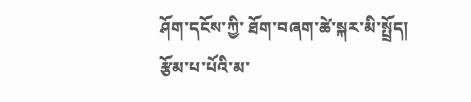ཤོག་དངོས་ཀྱི་ ཐོག་བཞག་ཚེ་སྐར་མི་སྤྲོད།
རྩོམ་པ་པོའི་མ་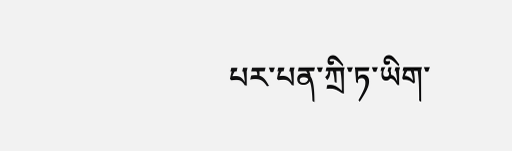པར་པན་ཀྲི་ཏ་ཡིག་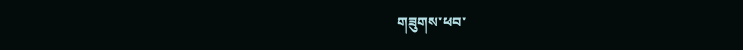གཟུགས་ཕབ་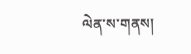ལེན་ས་གནས།